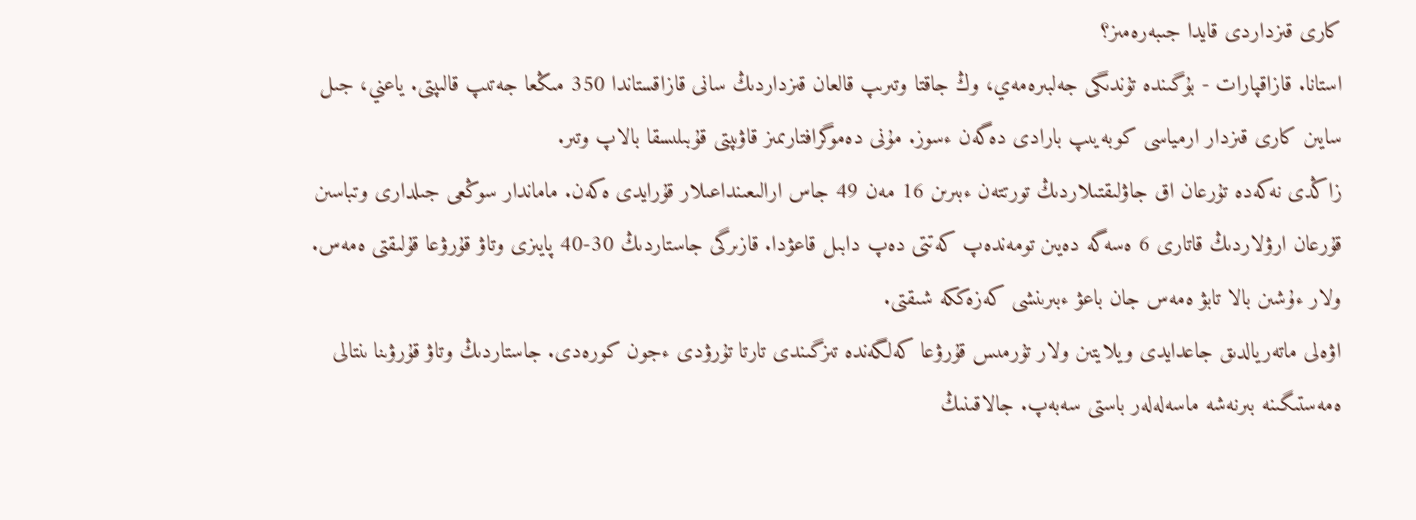كارى قىزداردى قايدا جىبەرەمىز؟
استانا. قازاقپارات - بۇگىندە تۇندىگى جەلبىرەمەي، وڭ جاقتا وتىرىپ قالعان قىزداردىڭ سانى قازاقستاندا 350 مىڭعا جەتىپ قالىپتى. ياعني، جىل سايىن كارى قىزدار ارمياسى كوبەيىپ بارادى دەگەن ءسوز. مۇنى دەموگرافتارىمىز قاۋىپتى قۇبىلىسقا بالاپ وتىر.
زاڭدى نەكەدە تۇرعان اق جاۋلىقتىلاردىڭ تورتتەن ءبىرىن 16 مەن 49 جاس ارالىعىنداعىلار قۇرايدى ەكەن. ماماندار سوڭعى جىلدارى وتباسىن قۇرعان ارۋلاردىڭ قاتارى 6 ەسەگە دەيىن تومەندەپ كەتتى دەپ دابىل قاعۋدا. قازىرگى جاستاردىڭ 30-40 پايىزى وتاۋ قۇرۋعا قۇلىقتى ەمەس. ولار ءۇشىن بالا تابۋ ەمەس جان باعۋ ءبىرىنشى كەزەككە شىقتى.
اۋەلى ماتەريالدىق جاعدايدى ويلايتىن ولار تۇرمىس قۇرۋعا كەلگەندە تىزگىندى تارتا تۇرۋدى ءجون كورەدى. جاستاردىڭ وتاۋ قۇرۋىنا ىنتالى ەمەستىگىنە بىرنەشە ماسەلەلەر باستى سەبەپ. جالاقىنىڭ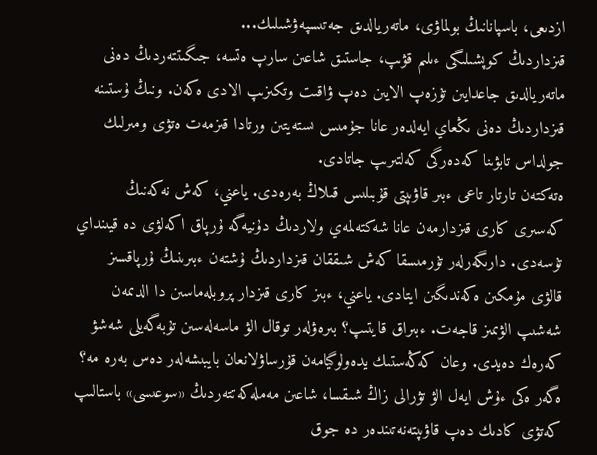ازدىعى، باسپانانىڭ بولماۋى، ماتەريالدىق جەتىسپەۋشىلىك...
قىزداردىڭ كوپشىلىگى ءىلىم قۋىپ، جاستىق شاعىن سارپ ەتسە، جىگىتتەردىڭ دەنى ماتەريالدىق جاعدايىن تۇزەپ الايىن دەپ ۋاقىت وتكىزىپ الادى ەكەن. ونىڭ ۇستىنە قىزداردىڭ دەنى ىڭعاي ايەلدەر عانا جۇمىس ىستەيتىن ورتادا قىزمەت ەتۋى ومىرلىك جولداس تابۋىنا كەدەرگى كەلتىرىپ جاتادى.
ەتەكتەن تارتار تاعى ءبىر قاۋىپتى قۇبىلىس قىلاڭ بەرەدى. ياعني، كەش نەكەنىڭ كەسىرى كارى قىزدارمەن عانا شەكتەلمەي ولاردىڭ دۇنيەگە ۇرپاق اكەلۋى دە قيىنداي تۇسەدى. دارىگەرلەر تۇرمىسقا كەش شىققان قىزداردىڭ ۇشتەن ءبىرىنىڭ ۇرپاقسىز قالۋى مۇمكىن ەكەندىگىن ايتادى. ياعني، ءبىز كارى قىزدار پروبلەماسىن دا الدىمەن شەشىپ الۋىمىز قاجەت. ءبىراق قايتىپ؟ بىرەۋلەر توقال الۋ ماسەلەسىن تۇبەگەيلى شەشۋ كەرەك دەيدى. وعان كەڭەستىك يدەولوگيامەن قۇرساۋلانعان بايبىشەلەر دەس بەرە مە؟
ەگەر ەكى ءۇش ايەل الۋ تۋرالى زاڭ شىقسا، شاعىن مەملەكەتتەردىڭ «سوعىسى» باستالىپ كەتۋى كادىك دەپ قاۋىپتەنەتىندەر دە جوق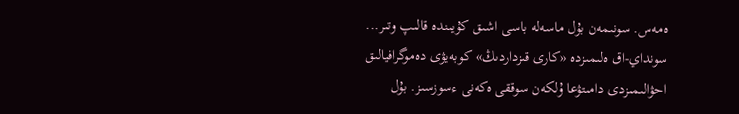ەمەس. سونىمەن بۇل ماسەلە باسى اشىق كۇيىندە قالىپ وتىر... سونداي-اق ەلىمىزدە «كارى قىزداردىڭ» كوبەيۋى دەموگرافيالىق احۋالىمىزدى دامىتۋعا ۇلكەن سوققى ەكەنى ءسوزسىز. بۇل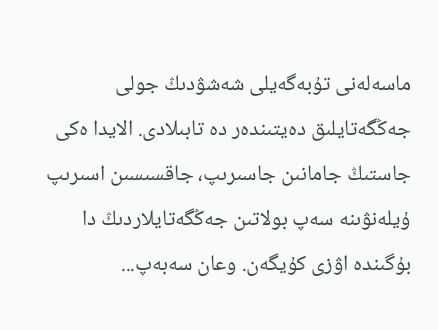ماسەلەنى تۇبەگەيلى شەشۋدىڭ جولى جەڭگەتايلىق دەيتىندەر دە تابىلادى. الايدا ەكى جاستىڭ جامانىن جاسىرىپ، جاقسىسىن اسىرىپ ۇيلەنۋىنە سەپ بولاتىن جەڭگەتايلاردىڭ دا بۇگىندە اۋزى كۇيگەن. وعان سەبەپ...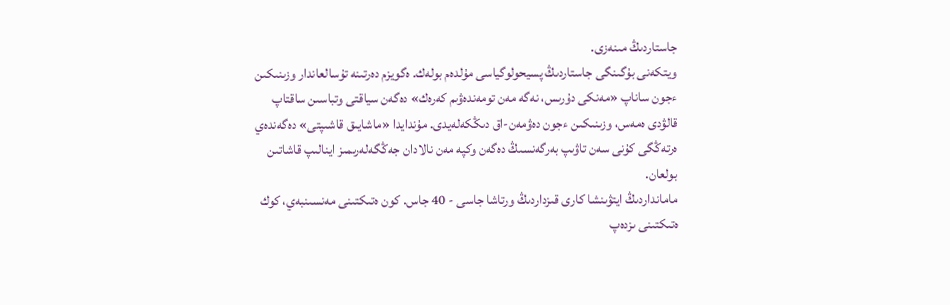جاستاردىڭ مىنەزى.
ويتكەنى بۇگىنگى جاستاردىڭ پسيحولوگياسى مۇلدەم بولەك. ەگويزم دەرتىنە تۇسالعاندار وزىنىكىن ءجون ساناپ «مەنكى دۇرىس، نەگە مەن تومەندەۋىم كەرەك» دەگەن سياقتى وتباسىن ساقتاپ قالۋدى ەمەس، وزىنىكىن ءجون دەۋمەن-اق دىڭكەلەيدى. مۇندايدا «ماشايىق قاشىپتى» دەگەندەي ەرتەڭگى كۇنى سەن تاۋىپ بەرگەنسىڭ دەگەن وكپە مەن نالادان جەڭگەلەرىمىز اينالىپ قاشاتىن بولعان.
مامانداردىڭ ايتۋىنشا كارى قىزداردىڭ ورتاشا جاسى - 40 جاس. كون ەتىكتىنى مەنسىنبەي، كوك ەتىكتىنى ىزدەپ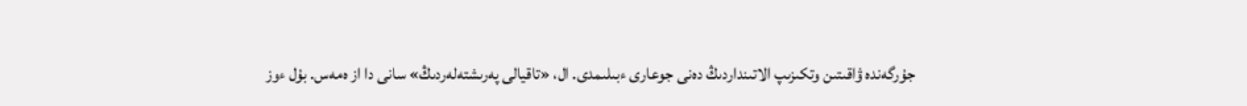جۇرگەندە ۋاقىتىن وتكىزىپ الاتىنداردىڭ دەنى جوعارى ءبىلىمدى. ال، «تاقيالى پەرىشتەلەردىڭ» سانى دا از ەمەس. بۇل ءوز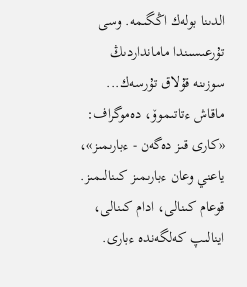الدىنا بولەك اڭگىمە. وسى تۇرعىسىندا مامانداردىڭ سوزىنە قۇلاق تۇرسەك...
ماقاش ءتاتىموۆ، دەموگراف:
«كارى قىز دەگەن - ءبارىمىز»، ياعني وعان ءبارىمىز كىنالىمىز. قوعام كىنالى، ادام كىنالى، اينالىپ كەلگەندە ءبارى.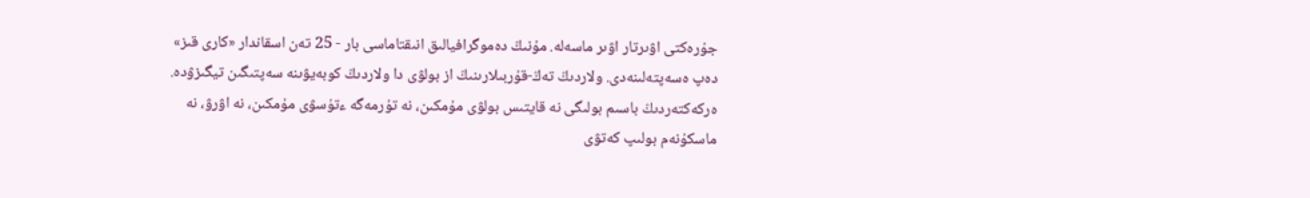جۇرەكتى اۋىرتار اۋىر ماسەلە. مۇنىڭ دەموگرافيالىق انىقتاماسى بار - 25 تەن اسقاندار «كارى قىز» دەپ ەسەپتەلىنەدى. ولاردىڭ تەڭ-قۇربىلارىنىڭ از بولۋى دا ولاردىڭ كوبەيۋىنە سەپتىگىن تيگىزۋدە. ەركەكتەردىڭ باسىم بولىگى نە قايتىس بولۋى مۇمكىن، نە تۇرمەگە ءتۇسۋى مۇمكىن، نە اۋرۋ، نە ماسكۇنەم بولىپ كەتۋى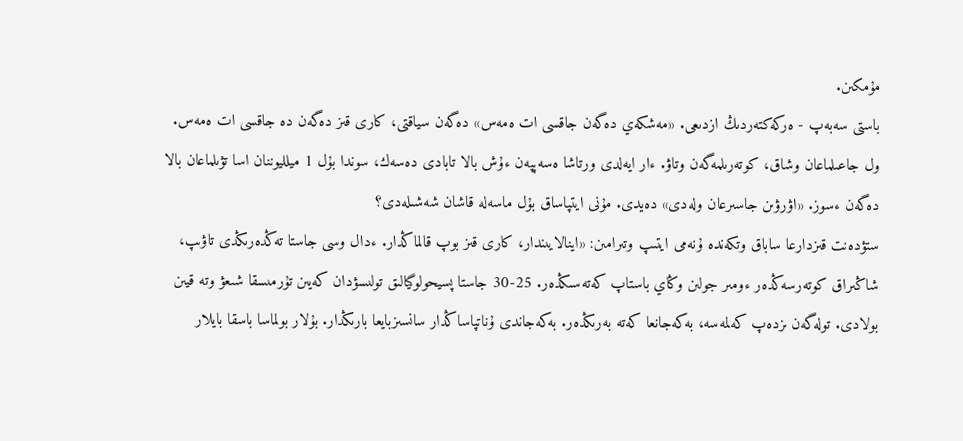مۇمكىن.
باستى سەبەپ - ەركەكتەردىڭ ازدىعى. «مەشكەي دەگەن جاقسى ات ەمەس» دەگەن سياقتى، كارى قىز دەگەن دە جاقسى ات ەمەس. ول جاعىلماعان وشاق، كوتەرىلمەگەن وتاۋ. ءار ايەلدى ورتاشا ەسەپپەن ءۇش بالا تابادى دەسەك، سوندا بۇل 1 ميلليوننان اسا تۋىلماعان بالا دەگەن ءسوز. «اۋرۋىن جاسىرعان ولەدى» دەيدى. مۇنى ايتپاساق بۇل ماسەلە قاشان شەشىلەدى؟
ستۋدەنت قىزدارعا ساباق وتكەندە ۇنەمى ايتىپ وتىرامىن: «اينالايىندار، كارى قىز بوپ قالماڭدار. ءدال وسى جاستا تەڭدەرىڭدى تاۋىپ، شاڭىراق كوتەرسەڭدەر ءومىر جولىن وڭاي باستاپ كەتەسىڭدەر. 25-30 جاستا پسيحولوگيالىق تولىسۋدان كەيىن تۇرمىسقا شىعۋ وتە قيىن بولادى. تولەگەن ىزدەپ كەلمەسە، بەكەجانعا كەتە بەرىڭدەر. بەكەجاندى ۇناتپاساڭدار سانسىزبايعا بارىڭدار. بۇلار بولماسا باسقا بايلار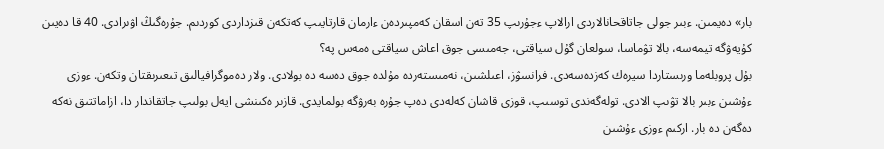بار» دەيمىن. ءبىر جولى جاتاقحانالاردى ارالاپ ءجۇرىپ 35 تەن اسقان كەمپىردەن ءارمان قارتايىپ كەتكەن قىزداردى كوردىم. جۇرەگىڭ اۋىرادى. 40 قا دەيىن كۇيەۋگە تيمەسە، بالا تۋماسا، سولعان گۇل سياقتى، جەمىسى جوق اعاش سياقتى ەمەس پە؟
بۇل پروبلەما ورىستاردا سيرەك كەزدەسەدى. فرانسۋز، اعىلشىن، نەمىستەردە مۇلدە جوق دەسە دە بولادى. ولار دەموگرافيالىق تىعىرىقتان وتكەن. ءوزى ءۇشىن ءبىر بالا تۋىپ الادى. تولەگەندى توسىپ، قوزى قاشان كەلەدى دەپ جۇرە بەرۋگە بولمايدى. قازىر ەكىنشى ايەل بولىپ جاتقاندار دا، ازاماتتىق نەكە دەگەن دە بار. اركىم ءوزى ءۇشىن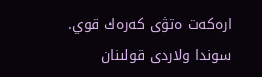ارەكەت ەتۋى كەرەك قوي. سوندا ولاردى قولىنان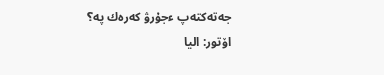جەتەكتەپ ءجۇرۋ كەرەك پە؟
اۆتور: اليا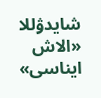شايدۋللا
«الاش ايناسى»